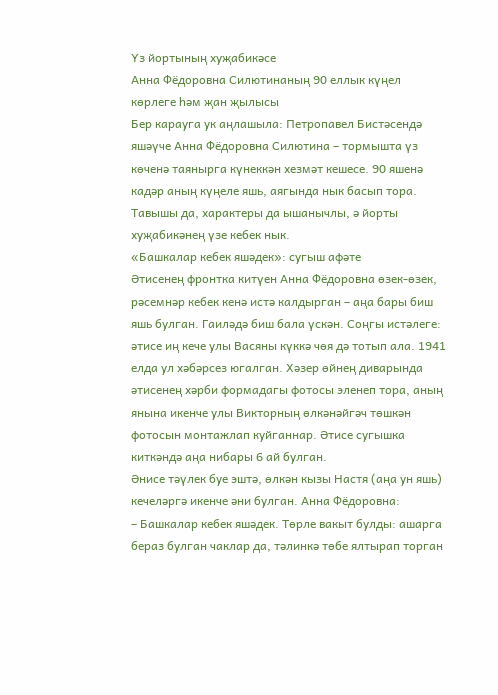Үз йортының хуҗабикәсе
Анна Фёдоровна Силютинаның 90 еллык күңел көрлеге һәм җан җылысы
Бер карауга ук аңлашыла: Петропавел Бистәсендә яшәүче Анна Фёдоровна Силютина – тормышта үз көченә таянырга күнеккән хезмәт кешесе. 90 яшенә кадәр аның күңеле яшь, аягында нык басып тора. Тавышы да, характеры да ышанычлы, ә йорты хуҗабикәнең үзе кебек нык.
«Башкалар кебек яшәдек»: сугыш афәте
Әтисенең фронтка китүен Анна Фёдоровна өзек-өзек, рәсемнәр кебек кенә истә калдырган – аңа бары биш яшь булган. Гаиләдә биш бала үскән. Соңгы истәлеге: әтисе иң кече улы Васяны күккә чөя дә тотып ала. 1941 елда ул хәбәрсез югалган. Хәзер өйнең диварында әтисенең хәрби формадагы фотосы эленеп тора, аның янына икенче улы Викторның өлкәнәйгәч төшкән фотосын монтажлап куйганнар. Әтисе сугышка киткәндә аңа нибары 6 ай булган.
Әнисе тәүлек буе эштә, өлкән кызы Настя (аңа ун яшь) кечеләргә икенче әни булган. Анна Фёдоровна:
– Башкалар кебек яшәдек. Төрле вакыт булды: ашарга бераз булган чаклар да, тәлинкә төбе ялтырап торган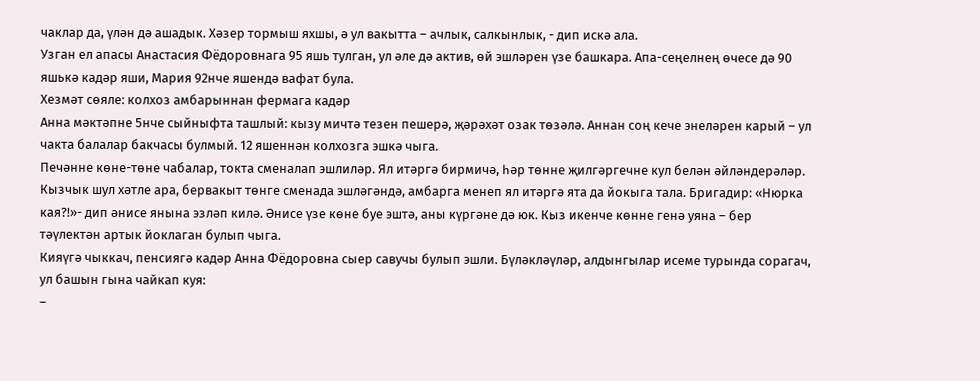чаклар да, үлән дә ашадык. Хәзер тормыш яхшы, ә ул вакытта – ачлык, салкынлык, - дип искә ала.
Узган ел апасы Анастасия Фёдоровнага 95 яшь тулган, ул әле дә актив, өй эшләрен үзе башкара. Апа-сеңелнең өчесе дә 90 яшькә кадәр яши, Мария 92нче яшендә вафат була.
Хезмәт сөяле: колхоз амбарыннан фермага кадәр
Анна мәктәпне 5нче сыйныфта ташлый: кызу мичтә тезен пешерә, җәрәхәт озак төзәлә. Аннан соң кече энеләрен карый – ул чакта балалар бакчасы булмый. 12 яшеннән колхозга эшкә чыга.
Печәнне көне-төне чабалар, токта сменалап эшлиләр. Ял итәргә бирмичә, һәр төнне җилгәргечне кул белән әйләндерәләр. Кызчык шул хәтле ара, бервакыт төнге сменада эшләгәндә, амбарга менеп ял итәргә ята да йокыга тала. Бригадир: «Нюрка кая?!»- дип әнисе янына эзләп килә. Әнисе үзе көне буе эштә, аны күргәне дә юк. Кыз икенче көнне генә уяна – бер тәүлектән артык йоклаган булып чыга.
Кияүгә чыккач, пенсиягә кадәр Анна Фёдоровна сыер савучы булып эшли. Бүләкләүләр, алдынгылар исеме турында сорагач, ул башын гына чайкап куя:
–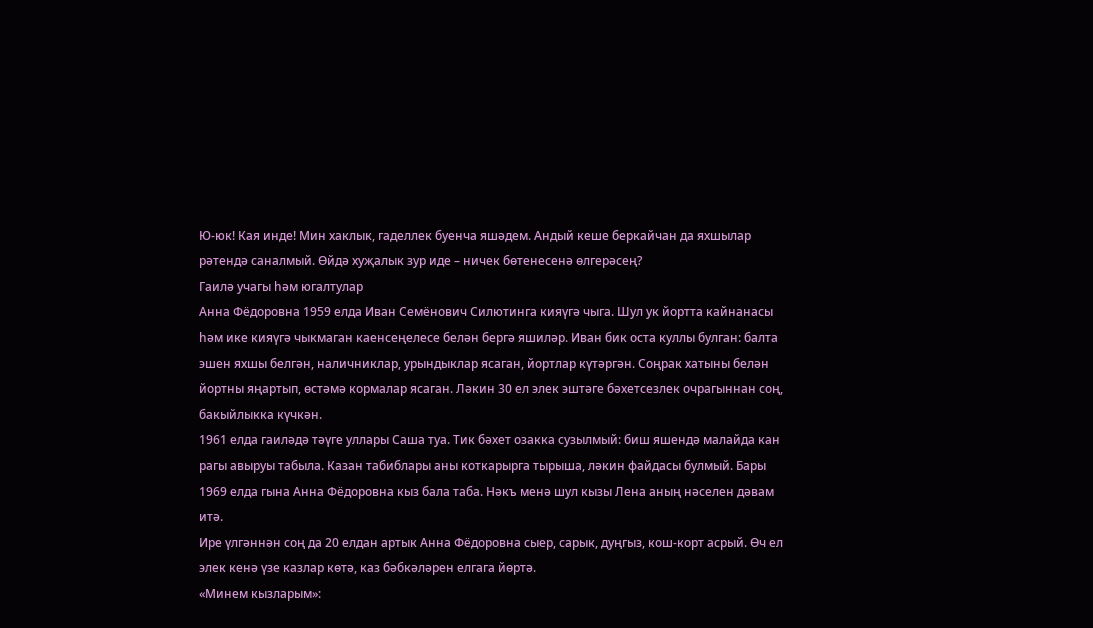Ю-юк! Кая инде! Мин хаклык, гаделлек буенча яшәдем. Андый кеше беркайчан да яхшылар рәтендә саналмый. Өйдә хуҗалык зур иде – ничек бөтенесенә өлгерәсең?
Гаилә учагы һәм югалтулар
Анна Фёдоровна 1959 елда Иван Семёнович Силютинга кияүгә чыга. Шул ук йортта кайнанасы һәм ике кияүгә чыкмаган каенсеңелесе белән бергә яшиләр. Иван бик оста куллы булган: балта эшен яхшы белгән, наличниклар, урындыклар ясаган, йортлар күтәргән. Соңрак хатыны белән йортны яңартып, өстәмә кормалар ясаган. Ләкин 30 ел элек эштәге бәхетсезлек очрагыннан соң, бакыйлыкка күчкән.
1961 елда гаиләдә тәүге уллары Саша туа. Тик бәхет озакка сузылмый: биш яшендә малайда кан рагы авыруы табыла. Казан табиблары аны коткарырга тырыша, ләкин файдасы булмый. Бары 1969 елда гына Анна Фёдоровна кыз бала таба. Нәкъ менә шул кызы Лена аның нәселен дәвам итә.
Ире үлгәннән соң да 20 елдан артык Анна Фёдоровна сыер, сарык, дуңгыз, кош-корт асрый. Өч ел элек кенә үзе казлар көтә, каз бәбкәләрен елгага йөртә.
«Минем кызларым»: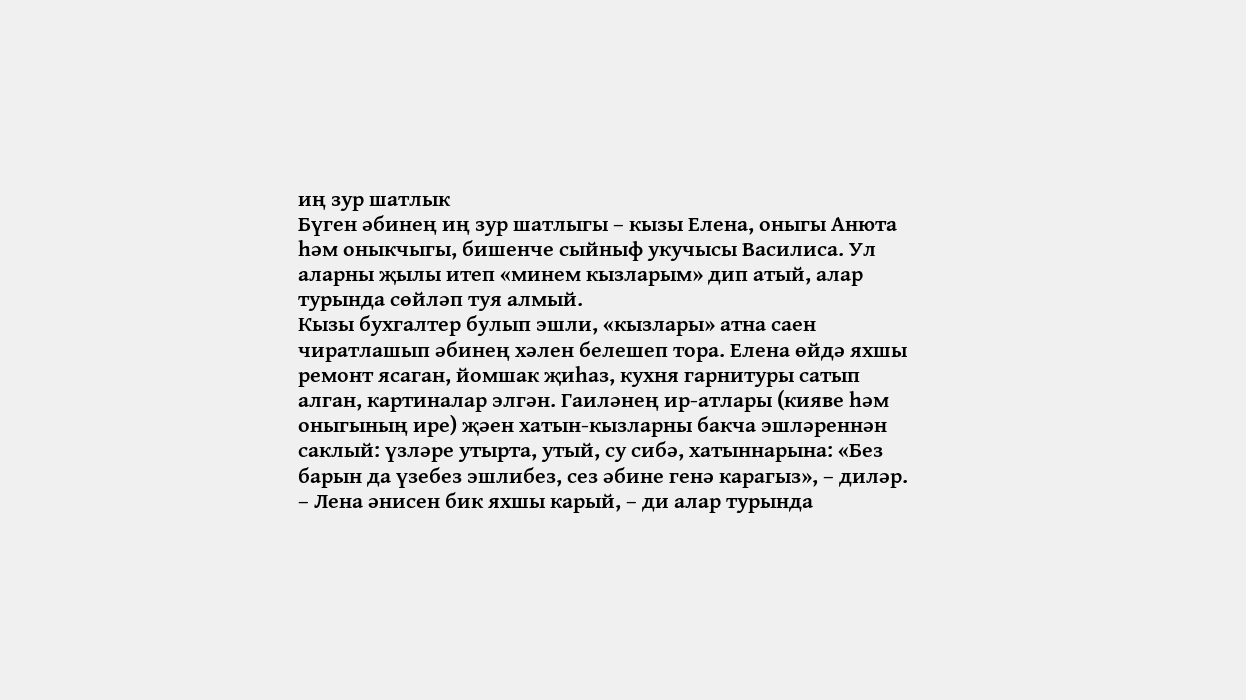иң зур шатлык
Бүген әбинең иң зур шатлыгы – кызы Елена, оныгы Анюта һәм оныкчыгы, бишенче сыйныф укучысы Василиса. Ул аларны җылы итеп «минем кызларым» дип атый, алар турында сөйләп туя алмый.
Кызы бухгалтер булып эшли, «кызлары» атна саен чиратлашып әбинең хәлен белешеп тора. Елена өйдә яхшы ремонт ясаган, йомшак җиһаз, кухня гарнитуры сатып алган, картиналар элгән. Гаиләнең ир-атлары (кияве һәм оныгының ире) җәен хатын-кызларны бакча эшләреннән саклый: үзләре утырта, утый, су сибә, хатыннарына: «Без барын да үзебез эшлибез, сез әбине генә карагыз», – диләр.
– Лена әнисен бик яхшы карый, – ди алар турында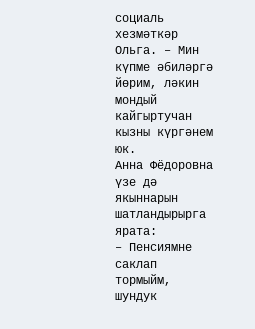социаль хезмәткәр Ольга. – Мин күпме әбиләргә йөрим, ләкин мондый кайгыртучан кызны күргәнем юк.
Анна Фёдоровна үзе дә якыннарын шатландырырга ярата:
– Пенсиямне саклап тормыйм, шундук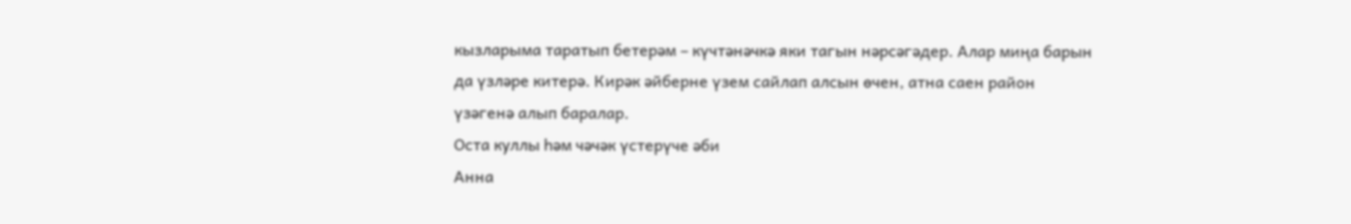кызларыма таратып бетерәм – күчтәнәчкә яки тагын нәрсәгәдер. Алар миңа барын да үзләре китерә. Кирәк әйберне үзем сайлап алсын өчен, атна саен район үзәгенә алып баралар.
Оста куллы һәм чәчәк үстерүче әби
Анна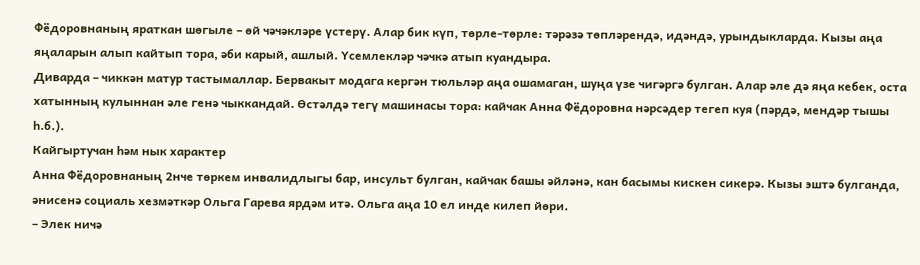Фёдоровнаның яраткан шөгыле – өй чәчәкләре үстерү. Алар бик күп, төрле-төрле: тәрәзә төпләрендә, идәндә, урындыкларда. Кызы аңа яңаларын алып кайтып тора, әби карый, ашлый. Үсемлекләр чәчкә атып куандыра.
Диварда – чиккән матур тастымаллар. Бервакыт модага кергән тюльләр аңа ошамаган, шуңа үзе чигәргә булган. Алар әле дә яңа кебек, оста хатынның кулыннан әле генә чыккандай. Өстәлдә тегү машинасы тора: кайчак Анна Фёдоровна нәрсәдер тегеп куя (пәрдә, мендәр тышы һ.б.).
Кайгыртучан һәм нык характер
Анна Фёдоровнаның 2нче төркем инвалидлыгы бар, инсульт булган, кайчак башы әйләнә, кан басымы кискен сикерә. Кызы эштә булганда, әнисенә социаль хезмәткәр Ольга Гарева ярдәм итә. Ольга аңа 10 ел инде килеп йөри.
– Элек ничә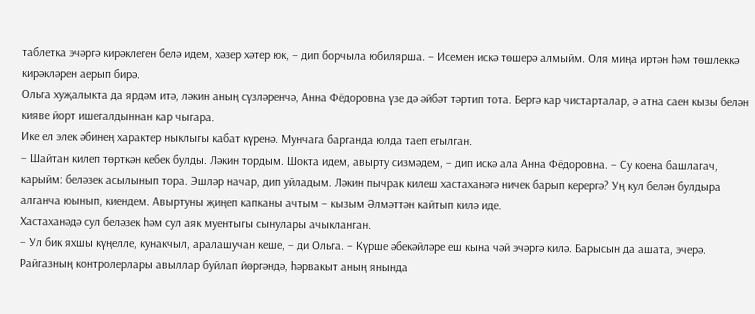таблетка эчәргә кирәклеген белә идем, хәзер хәтер юк, – дип борчыла юбилярша. – Исемен искә төшерә алмыйм. Оля миңа иртән һәм төшлеккә кирәкләрен аерып бирә.
Ольга хуҗалыкта да ярдәм итә, ләкин аның сүзләренчә, Анна Фёдоровна үзе дә әйбәт тәртип тота. Бергә кар чистарталар, ә атна саен кызы белән кияве йорт ишегалдыннан кар чыгара.
Ике ел элек әбинең характер ныклыгы кабат күренә. Мунчага барганда юлда таеп егылган.
– Шайтан килеп төрткән кебек булды. Ләкин тордым. Шокта идем, авырту сизмәдем, – дип искә ала Анна Фёдоровна. – Су коена башлагач, карыйм: беләзек асылынып тора. Эшләр начар, дип уйладым. Ләкин пычрак килеш хастаханәгә ничек барып керергә? Уң кул белән булдыра алганча юынып, киендем. Авыртуны җиңеп капканы ачтым – кызым Әлмәттән кайтып килә иде.
Хастаханәдә сул беләзек һәм сул аяк муентыгы сынулары ачыкланган.
– Ул бик яхшы күңелле, кунакчыл, аралашучан кеше, – ди Ольга. – Күрше әбекәйләре еш кына чәй эчәргә килә. Барысын да ашата, эчерә. Райгазның контролерлары авыллар буйлап йөргәндә, һәрвакыт аның янында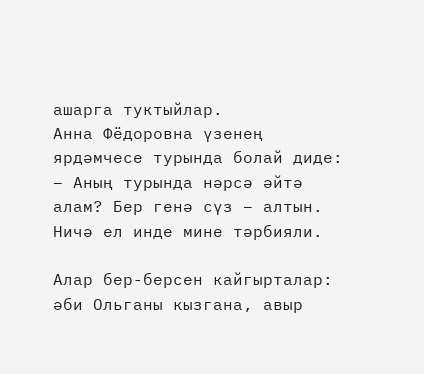ашарга туктыйлар.
Анна Фёдоровна үзенең ярдәмчесе турында болай диде:
– Аның турында нәрсә әйтә алам? Бер генә сүз – алтын. Ничә ел инде мине тәрбияли.

Алар бер-берсен кайгырталар: әби Ольганы кызгана, авыр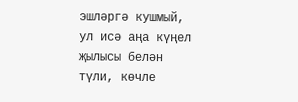эшләргә кушмый, ул исә аңа күңел җылысы белән түли, көчле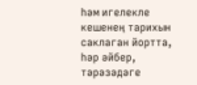һәм игелекле кешенең тарихын саклаган йортта, һәр әйбер, тәрәзәдәге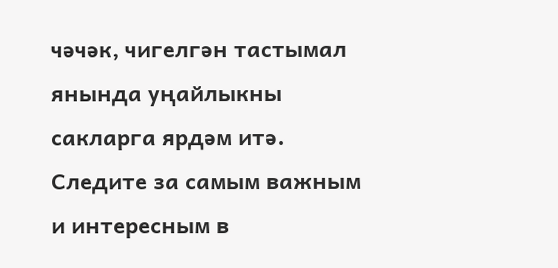чәчәк, чигелгән тастымал янында уңайлыкны сакларга ярдәм итә.
Следите за самым важным и интересным в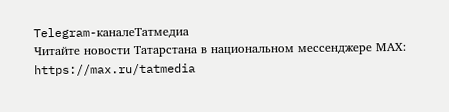Telegram-каналеТатмедиа
Читайте новости Татарстана в национальном мессенджере MАХ: https://max.ru/tatmedia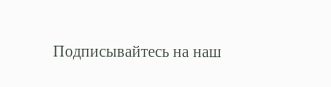Подписывайтесь на наш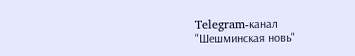Telegram-канал "Шешминская новь"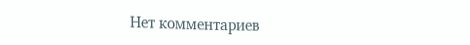Нет комментариев